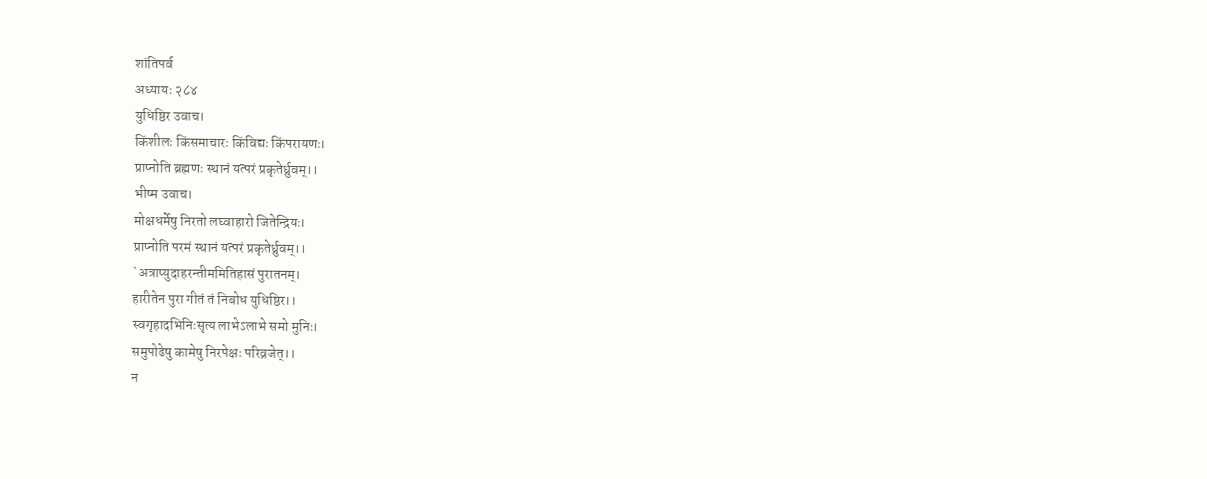शांतिपर्व
अध्यायः २८४
युधिष्ठिर उवाच।
किंशीलः किंसमाचारः किंविद्यः किंपरायणः।
प्राप्नोति ब्रह्मणः स्थानं यत्परं प्रकृतेर्ध्रुवम्।।
भीष्म उवाच।
मोक्षधर्मेषु निरतो लघ्वाहारो जितेन्द्रियः।
प्राप्नोति परमं स्थानं यत्परं प्रकृतेर्ध्रुवम्।।
`अत्राप्युदाहरन्तीममितिहासं पुरातनम्।
हारीतेन पुरा गीतं तं निबोध युधिष्ठिर।।
स्वगृहादभिनिःसृत्य लाभेऽलाभे समो मुनिः।
समुपोढेषु कामेषु निरपेक्षः परिव्रजेत्।।
न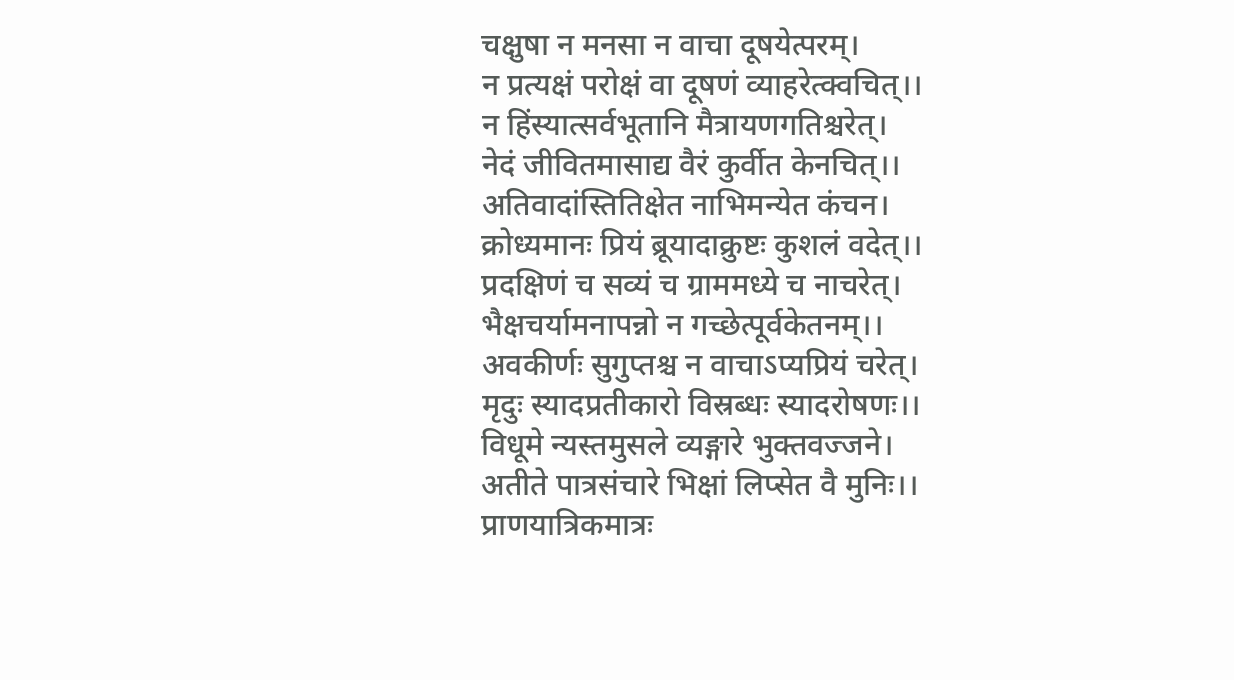चक्षुषा न मनसा न वाचा दूषयेत्परम्।
न प्रत्यक्षं परोक्षं वा दूषणं व्याहरेत्क्वचित्।।
न हिंस्यात्सर्वभूतानि मैत्रायणगतिश्चरेत्।
नेदं जीवितमासाद्य वैरं कुर्वीत केनचित्।।
अतिवादांस्तितिक्षेत नाभिमन्येत कंचन।
क्रोध्यमानः प्रियं ब्रूयादाक्रुष्टः कुशलं वदेत्।।
प्रदक्षिणं च सव्यं च ग्राममध्ये च नाचरेत्।
भैक्षचर्यामनापन्नो न गच्छेत्पूर्वकेतनम्।।
अवकीर्णः सुगुप्तश्च न वाचाऽप्यप्रियं चरेत्।
मृदुः स्यादप्रतीकारो विस्रब्धः स्यादरोषणः।।
विधूमे न्यस्तमुसले व्यङ्गारे भुक्तवज्जने।
अतीते पात्रसंचारे भिक्षां लिप्सेत वै मुनिः।।
प्राणयात्रिकमात्रः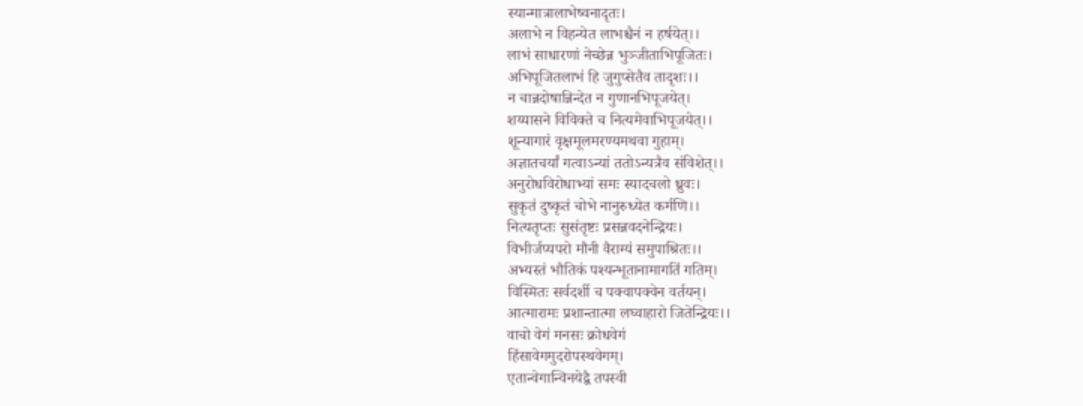स्यान्मात्रालाभेष्वनादृतः।
अलाभे न विहन्येत लाभश्चैनं न हर्षयेत्।।
लाभं साधारणां नेच्छेन्न भुञ्जीताभिपूजितः।
अभिपूजितलाभं हि जुगुप्सेतैव तादृशः।।
न चान्नदोषान्निन्देत न गुणानभिपूजयेत्।
शय्यासने विविक्ते च नित्यमेवाभिपूजयेत्।।
शून्यागारं वृक्षमूलमरण्यमथवा गुहाम्।
अज्ञातचर्यां गत्वाऽन्यां ततोऽन्यत्रैव संविशेत्।।
अनुरोधविरोधाभ्यां समः स्यादचलो ध्रुवः।
सुकृतं दुष्कृतं चोभे नानुरुध्येत कर्मणि।।
नित्यतृप्तः सुसंतृष्टः प्रसन्नवदनेन्द्रियः।
विभीर्जप्यपरो मौनी वैराग्यं समुपाश्रितः।।
अभ्यस्तं भौतिकं पश्यन्भूतानामागतिं गतिम्।
विस्मितः सर्वदर्शी च पक्वापक्वेन वर्तयन्।
आत्मारामः प्रशान्तात्मा लघ्वाहारो जितेन्द्रियः।।
वाचो वेगं मनसः क्रोधवेगं
हिंसावेगमुदरोपस्थवेगम्।
एतान्वेगान्विनयेद्वै तपस्वी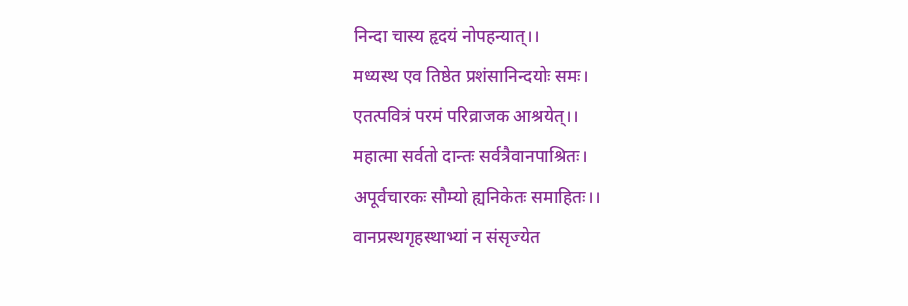निन्दा चास्य हृदयं नोपहन्यात्।।
मध्यस्थ एव तिष्ठेत प्रशंसानिन्दयोः समः।
एतत्पवित्रं परमं परिव्राजक आश्रयेत्।।
महात्मा सर्वतो दान्तः सर्वत्रैवानपाश्रितः।
अपूर्वचारकः सौम्यो ह्यनिकेतः समाहितः।।
वानप्रस्थगृहस्थाभ्यां न संसृज्येत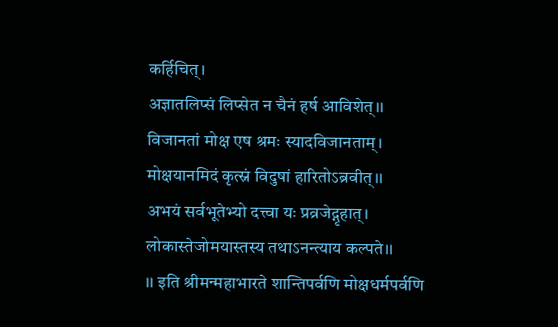कर्हिचित्।
अज्ञातलिप्सं लिप्सेत न चैनं हर्ष आविशेत्।।
विजानतां मोक्ष एष श्रमः स्यादविजानताम्।
मोक्षयानमिदं कृत्स्नं विदुषां हारितोऽब्रवीत्।।
अभयं सर्वभूतेभ्यो दत्त्वा यः प्रव्रजेद्गृहात्।
लोकास्तेजोमयास्तस्य तथाऽनन्त्याय कल्पते।।
।। इति श्रीमन्महाभारते शान्तिपर्वणि मोक्षधर्मपर्वणि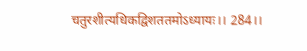चतुरशीत्यधिकद्विशततमोऽध्यायः।। 284।।